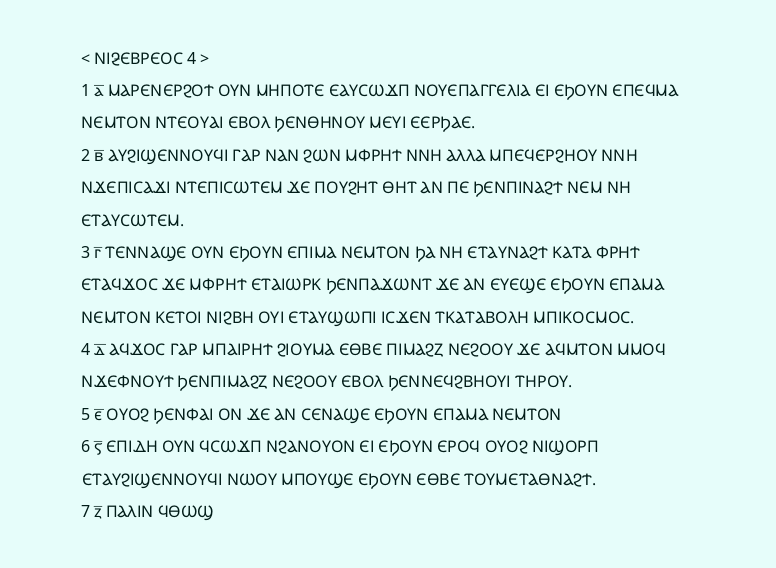< ⲚⲒⳈⲈⲂⲢⲈⲞⲤ 4 >
1 ⲁ̅ ⲘⲀⲢⲈⲚⲈⲢϨⲞϮ ⲞⲨⲚ ⲘⲎⲠⲞⲦⲈ ⲈⲀⲨⲤⲰϪⲠ ⲚⲞⲨⲈⲠⲀⲄⲄⲈⲖⲒⲀ ⲈⲒ ⲈϦⲞⲨⲚ ⲈⲠⲈϤⲘⲀ ⲚⲈⲘⲦⲞⲚ ⲚⲦⲈⲞⲨⲀⲒ ⲈⲂⲞⲖ ϦⲈⲚⲐⲎⲚⲞⲨ ⲘⲈⲨⲒ ⲈⲈⲢϦⲀⲈ.
2 ⲃ̅ ⲀⲨϨⲒϢⲈⲚⲚⲞⲨϤⲒ ⲄⲀⲢ ⲚⲀⲚ ϨⲰⲚ ⲘⲪⲢⲎϮ ⲚⲚⲎ ⲀⲖⲖⲀ ⲘⲠⲈϤⲈⲢϨⲎⲞⲨ ⲚⲚⲎ ⲚϪⲈⲠⲒⲤⲀϪⲒ ⲚⲦⲈⲠⲒⲤⲰⲦⲈⲘ ϪⲈ ⲠⲞⲨϨⲎⲦ ⲐⲎⲦ ⲀⲚ ⲠⲈ ϦⲈⲚⲠⲒⲚⲀϨϮ ⲚⲈⲘ ⲚⲎ ⲈⲦⲀⲨⲤⲰⲦⲈⲘ.
3 ⲅ̅ ⲦⲈⲚⲚⲀϢⲈ ⲞⲨⲚ ⲈϦⲞⲨⲚ ⲈⲠⲒⲘⲀ ⲚⲈⲘⲦⲞⲚ ϦⲀ ⲚⲎ ⲈⲦⲀⲨⲚⲀϨϮ ⲔⲀⲦⲀ ⲪⲢⲎϮ ⲈⲦⲀϤϪⲞⲤ ϪⲈ ⲘⲪⲢⲎϮ ⲈⲦⲀⲒⲰⲢⲔ ϦⲈⲚⲠⲀϪⲰⲚⲦ ϪⲈ ⲀⲚ ⲈⲨⲈϢⲈ ⲈϦⲞⲨⲚ ⲈⲠⲀⲘⲀ ⲚⲈⲘⲦⲞⲚ ⲔⲈⲦⲞⲒ ⲚⲒϨⲂⲎ ⲞⲨⲒ ⲈⲦⲀⲨϢⲰⲠⲒ ⲒⲤϪⲈⲚ ⲦⲔⲀⲦⲀⲂⲞⲖⲎ ⲘⲠⲒⲔⲞⲤⲘⲞⲤ.
4 ⲇ̅ ⲀϤϪⲞⲤ ⲄⲀⲢ ⲘⲠⲀⲒⲢⲎϮ ϨⲒⲞⲨⲘⲀ ⲈⲐⲂⲈ ⲠⲒⲘⲀϨⲌ ⲚⲈϨⲞⲞⲨ ϪⲈ ⲀϤⲘⲦⲞⲚ ⲘⲘⲞϤ ⲚϪⲈⲪⲚⲞⲨϮ ϦⲈⲚⲠⲒⲘⲀϨⲌ ⲚⲈϨⲞⲞⲨ ⲈⲂⲞⲖ ϦⲈⲚⲚⲈϤϨⲂⲎⲞⲨⲒ ⲦⲎⲢⲞⲨ.
5 ⲉ̅ ⲞⲨⲞϨ ϦⲈⲚⲪⲀⲒ ⲞⲚ ϪⲈ ⲀⲚ ⲤⲈⲚⲀϢⲈ ⲈϦⲞⲨⲚ ⲈⲠⲀⲘⲀ ⲚⲈⲘⲦⲞⲚ
6 ⲋ̅ ⲈⲠⲒⲆⲎ ⲞⲨⲚ ϤⲤⲰϪⲠ ⲚϨⲀⲚⲞⲨⲞⲚ ⲈⲒ ⲈϦⲞⲨⲚ ⲈⲢⲞϤ ⲞⲨⲞϨ ⲚⲒϢⲞⲢⲠ ⲈⲦⲀⲨϨⲒϢⲈⲚⲚⲞⲨϤⲒ ⲚⲰⲞⲨ ⲘⲠⲞⲨϢⲈ ⲈϦⲞⲨⲚ ⲈⲐⲂⲈ ⲦⲞⲨⲘⲈⲦⲀⲐⲚⲀϨϮ.
7 ⲍ̅ ⲠⲀⲖⲒⲚ ϤⲐⲰϢ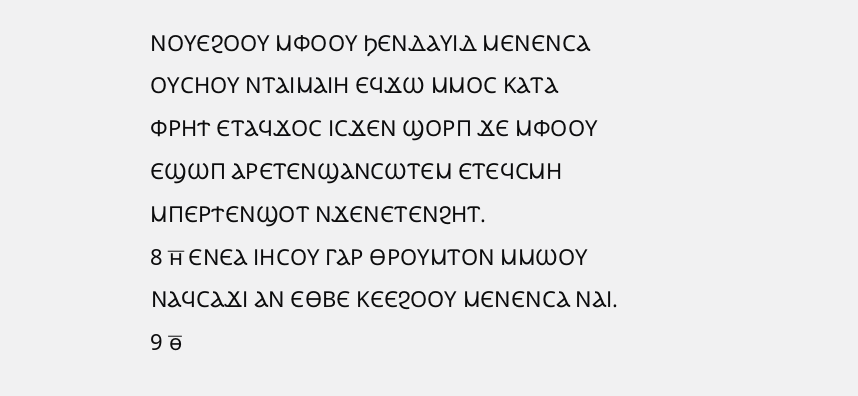ⲚⲞⲨⲈϨⲞⲞⲨ ⲘⲪⲞⲞⲨ ϦⲈⲚⲆⲀⲨⲒⲆ ⲘⲈⲚⲈⲚⲤⲀ ⲞⲨⲤⲎⲞⲨ ⲚⲦⲀⲒⲘⲀⲒⲎ ⲈϤϪⲰ ⲘⲘⲞⲤ ⲔⲀⲦⲀ ⲪⲢⲎϮ ⲈⲦⲀϤϪⲞⲤ ⲒⲤϪⲈⲚ ϢⲞⲢⲠ ϪⲈ ⲘⲪⲞⲞⲨ ⲈϢⲰⲠ ⲀⲢⲈⲦⲈⲚϢⲀⲚⲤⲰⲦⲈⲘ ⲈⲦⲈϤⲤⲘⲎ ⲘⲠⲈⲢϮⲈⲚϢⲞⲦ ⲚϪⲈⲚⲈⲦⲈⲚϨⲎⲦ.
8 ⲏ̅ ⲈⲚⲈⲀ ⲒⲎⲤⲞⲨ ⲄⲀⲢ ⲐⲢⲞⲨⲘⲦⲞⲚ ⲘⲘⲰⲞⲨ ⲚⲀϤⲤⲀϪⲒ ⲀⲚ ⲈⲐⲂⲈ ⲔⲈⲈϨⲞⲞⲨ ⲘⲈⲚⲈⲚⲤⲀ ⲚⲀⲒ.
9 ⲑ̅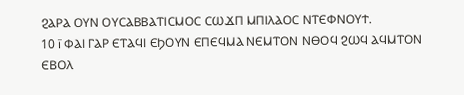ϨⲀⲢⲀ ⲞⲨⲚ ⲞⲨⲤⲀⲂⲂⲀⲦⲒⲤⲘⲞⲤ ⲤⲰϪⲠ ⲘⲠⲒⲖⲀⲞⲤ ⲚⲦⲈⲪⲚⲞⲨϮ.
10 ⲓ̅ ⲪⲀⲒ ⲄⲀⲢ ⲈⲦⲀϤⲒ ⲈϦⲞⲨⲚ ⲈⲠⲈϤⲘⲀ ⲚⲈⲘⲦⲞⲚ ⲚⲐⲞϤ ϨⲰϤ ⲀϤⲘⲦⲞⲚ ⲈⲂⲞⲖ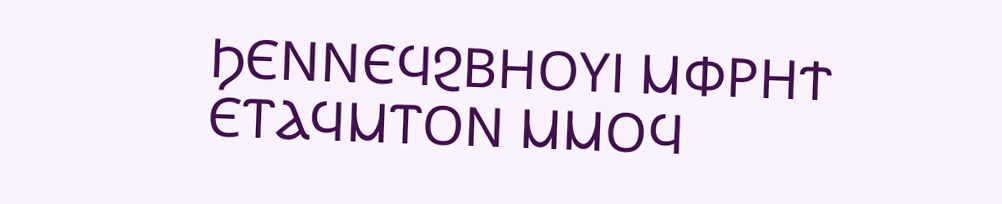ϦⲈⲚⲚⲈϤϨⲂⲎⲞⲨⲒ ⲘⲪⲢⲎϮ ⲈⲦⲀϤⲘⲦⲞⲚ ⲘⲘⲞϤ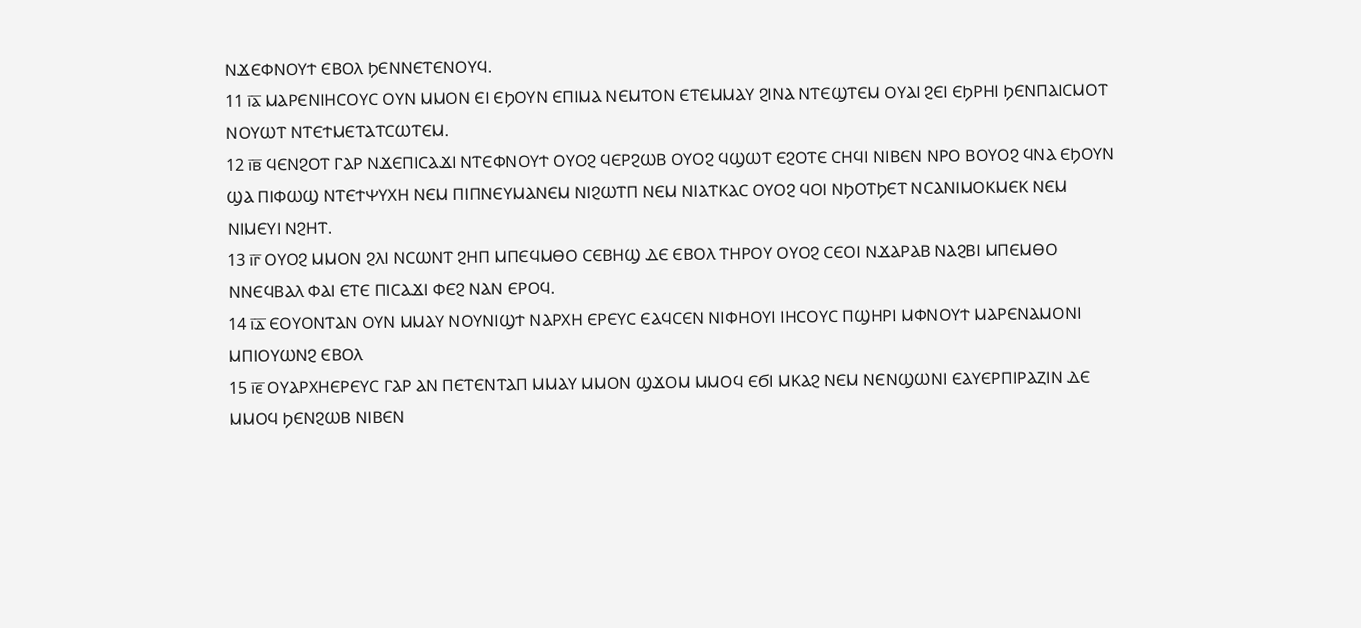ⲚϪⲈⲪⲚⲞⲨϮ ⲈⲂⲞⲖ ϦⲈⲚⲚⲈⲦⲈⲚⲞⲨϤ.
11 ⲓ̅ⲁ̅ ⲘⲀⲢⲈⲚⲒⲎⲤⲞⲨⲤ ⲞⲨⲚ ⲘⲘⲞⲚ ⲈⲒ ⲈϦⲞⲨⲚ ⲈⲠⲒⲘⲀ ⲚⲈⲘⲦⲞⲚ ⲈⲦⲈⲘⲘⲀⲨ ϨⲒⲚⲀ ⲚⲦⲈϢⲦⲈⲘ ⲞⲨⲀⲒ ϨⲈⲒ ⲈϦⲢⲎⲒ ϦⲈⲚⲠⲀⲒⲤⲘⲞⲦ ⲚⲞⲨⲰⲦ ⲚⲦⲈϮⲘⲈⲦⲀⲦⲤⲰⲦⲈⲘ.
12 ⲓ̅ⲃ̅ ϤⲈⲚϨⲞⲦ ⲄⲀⲢ ⲚϪⲈⲠⲒⲤⲀϪⲒ ⲚⲦⲈⲪⲚⲞⲨϮ ⲞⲨⲞϨ ϤⲈⲢϨⲰⲂ ⲞⲨⲞϨ ϤϢⲰⲦ ⲈϨⲞⲦⲈ ⲤⲎϤⲒ ⲚⲒⲂⲈⲚ ⲚⲢⲞ ⲂⲞⲨⲞϨ ϤⲚⲀ ⲈϦⲞⲨⲚ ϢⲀ ⲠⲒⲪⲰϢ ⲚⲦⲈϮⲮⲨⲬⲎ ⲚⲈⲘ ⲠⲒⲠⲚⲈⲨⲘⲀⲚⲈⲘ ⲚⲒϨⲰⲦⲠ ⲚⲈⲘ ⲚⲒⲀⲦⲔⲀⲤ ⲞⲨⲞϨ ϤⲞⲒ ⲚϦⲞⲦϦⲈⲦ ⲚⲤⲀⲚⲒⲘⲞⲔⲘⲈⲔ ⲚⲈⲘ ⲚⲒⲘⲈⲨⲒ ⲚϨⲎⲦ.
13 ⲓ̅ⲅ̅ ⲞⲨⲞϨ ⲘⲘⲞⲚ ϨⲖⲒ ⲚⲤⲰⲚⲦ ϨⲎⲠ ⲘⲠⲈϤⲘⲐⲞ ⲤⲈⲂⲎϢ ⲆⲈ ⲈⲂⲞⲖ ⲦⲎⲢⲞⲨ ⲞⲨⲞϨ ⲤⲈⲞⲒ ⲚϪⲀⲢⲀⲂ ⲚⲀϨⲂⲒ ⲘⲠⲈⲘⲐⲞ ⲚⲚⲈϤⲂⲀⲖ ⲪⲀⲒ ⲈⲦⲈ ⲠⲒⲤⲀϪⲒ ⲪⲈϨ ⲚⲀⲚ ⲈⲢⲞϤ.
14 ⲓ̅ⲇ̅ ⲈⲞⲨⲞⲚⲦⲀⲚ ⲞⲨⲚ ⲘⲘⲀⲨ ⲚⲞⲨⲚⲒϢϮ ⲚⲀⲢⲬⲎ ⲈⲢⲈⲨⲤ ⲈⲀϤⲤⲈⲚ ⲚⲒⲪⲎⲞⲨⲒ ⲒⲎⲤⲞⲨⲤ ⲠϢⲎⲢⲒ ⲘⲪⲚⲞⲨϮ ⲘⲀⲢⲈⲚⲀⲘⲞⲚⲒ ⲘⲠⲒⲞⲨⲰⲚϨ ⲈⲂⲞⲖ
15 ⲓ̅ⲉ̅ ⲞⲨⲀⲢⲬⲎⲈⲢⲈⲨⲤ ⲄⲀⲢ ⲀⲚ ⲠⲈⲦⲈⲚⲦⲀⲠ ⲘⲘⲀⲨ ⲘⲘⲞⲚ ϢϪⲞⲘ ⲘⲘⲞϤ ⲈϬⲒ ⲘⲔⲀϨ ⲚⲈⲘ ⲚⲈⲚϢⲰⲚⲒ ⲈⲀⲨⲈⲢⲠⲒⲢⲀⲌⲒⲚ ⲆⲈ ⲘⲘⲞϤ ϦⲈⲚϨⲰⲂ ⲚⲒⲂⲈⲚ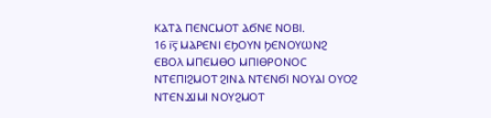ⲔⲀⲦⲀ ⲠⲈⲚⲤⲘⲞⲦ ⲀϬⲚⲈ ⲚⲞⲂⲒ.
16 ⲓ̅ⲋ̅ ⲘⲀⲢⲈⲚⲒ ⲈϦⲞⲨⲚ ϦⲈⲚⲞⲨⲰⲚϨ ⲈⲂⲞⲖ ⲘⲠⲈⲘⲐⲞ ⲘⲠⲒⲐⲢⲞⲚⲞⲤ ⲚⲦⲈⲠⲒϨⲘⲞⲦ ϨⲒⲚⲀ ⲚⲦⲈⲚϬⲒ ⲚⲞⲨⲀⲒ ⲞⲨⲞϨ ⲚⲦⲈⲚϪⲒⲘⲒ ⲚⲞⲨϨⲘⲞⲦ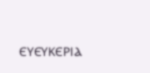ⲈⲨⲈⲨⲔⲈⲢⲒⲀ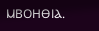ⲘⲂⲞⲎⲐⲒⲀ.